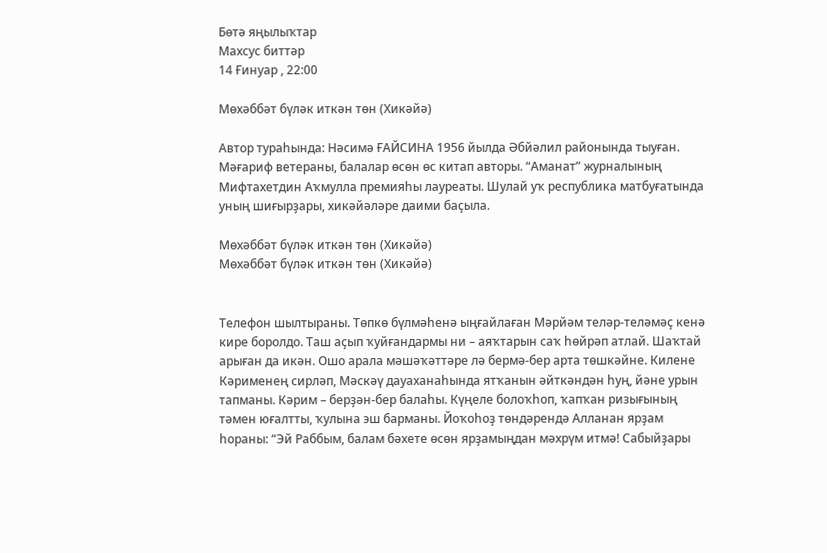Бөтә яңылыҡтар
Махсус биттәр
14 Ғинуар , 22:00

Мөхәббәт бүләк иткән төн (Хикәйә)

Автор тураһында: Нәсимә ҒАЙСИНА 1956 йылда Әбйәлил районында тыуған. Мәғариф ветераны, балалар өсөн өс китап авторы. “Аманат” журналының Мифтахетдин Аҡмулла премияһы лауреаты. Шулай уҡ республика матбуғатында уның шиғырҙары, хикәйәләре даими баҫыла.

Мөхәббәт бүләк иткән төн (Хикәйә)
Мөхәббәт бүләк иткән төн (Хикәйә)


Телефон шылтыраны. Төпкө бүлмәһенә ыңғайлаған Мәрйәм теләр-теләмәҫ кенә кире боролдо. Таш аҫып ҡуйғандармы ни – аяҡтарын саҡ һөйрәп атлай. Шаҡтай арыған да икән. Ошо арала мәшәҡәттәре лә бермә-бер арта төшкәйне. Килене Кәрименең сирләп, Мәскәү дауаханаһында ятҡанын әйткәндән һуң, йәне урын тапманы. Кәрим – берҙән-бер балаһы. Күңеле болоҡһоп, ҡапҡан ризығының тәмен юғалтты, ҡулына эш барманы. Йоҡоһоҙ төндәрендә Алланан ярҙам һораны: “Эй Раббым, балам бәхете өсөн ярҙамыңдан мәхрүм итмә! Сабыйҙары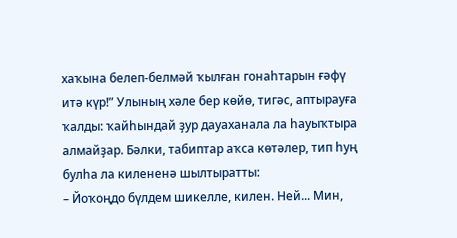хаҡына белеп-белмәй ҡылған гонаһтарын ғәфү итә күр!” Улының хәле бер көйө, тигәс, аптырауға ҡалды: ҡайһындай ҙур дауаханала ла һауыҡтыра алмайҙар. Бәлки, табиптар аҡса көтәлер, тип һуң булһа ла килененә шылтыратты:
– Йоҡоңдо бүлдем шикелле, килен. Ней... Мин,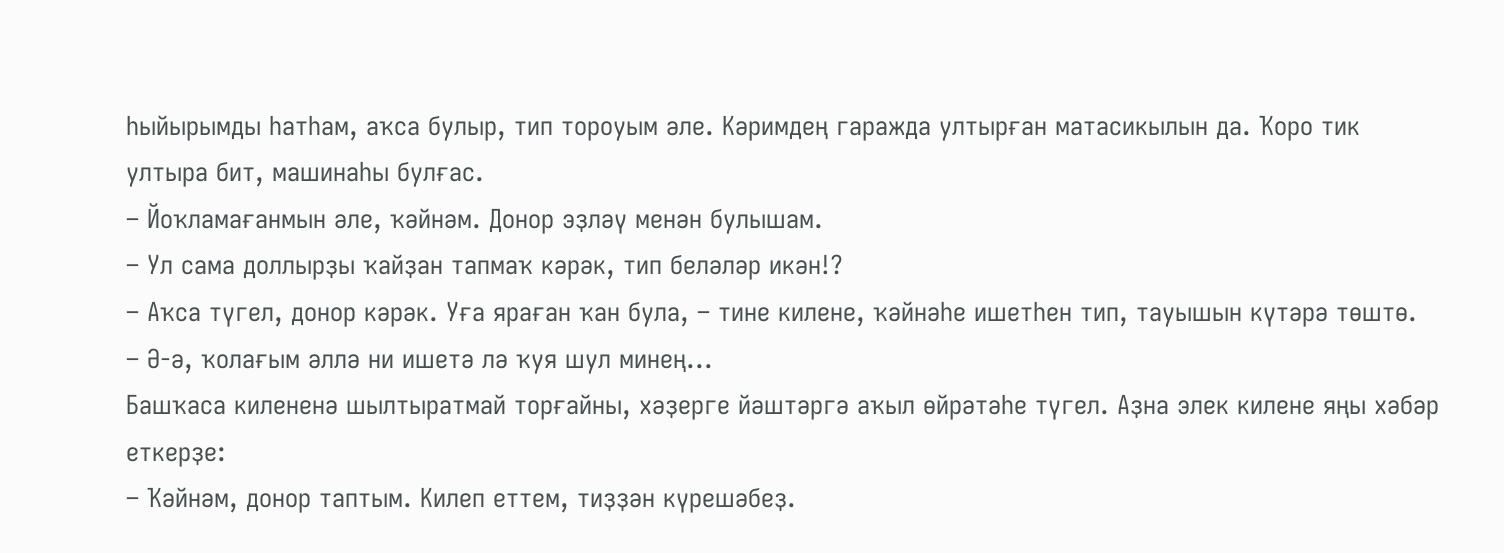һыйырымды һатһам, аҡса булыр, тип тороуым әле. Кәримдең гаражда ултырған матасикылын да. Ҡоро тик ултыра бит, машинаһы булғас.
– Йоҡламағанмын әле, ҡәйнәм. Донор эҙләү менән булышам.
– Ул сама доллырҙы ҡайҙан тапмаҡ кәрәк, тип беләләр икән!?
– Аҡса түгел, донор кәрәк. Уға яраған ҡан була, – тине килене, ҡәйнәһе ишетһен тип, тауышын күтәрә төштө.
– Ә-ә, ҡолағым әллә ни ишетә лә ҡуя шул минең...
Башҡаса килененә шылтыратмай торғайны, хәҙерге йәштәргә аҡыл өйрәтәһе түгел. Аҙна элек килене яңы хәбәр еткерҙе:
– Ҡәйнәм, донор таптым. Килеп еттем, тиҙҙән күрешәбеҙ.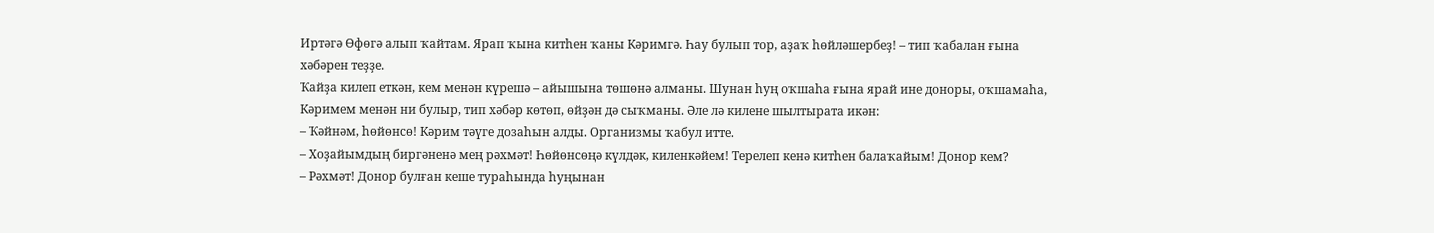Иртәгә Өфөгә алып ҡайтам. Ярап ҡына китһен ҡаны Кәримгә. Һау булып тор, аҙаҡ һөйләшербеҙ! – тип ҡабалан ғына хәбәрен теҙҙе.
Ҡайҙа килеп еткән, кем менән күрешә – айышына төшөнә алманы. Шунан һуң оҡшаһа ғына ярай ине доноры, оҡшамаһа, Кәримем менән ни булыр, тип хәбәр көтөп, өйҙән дә сыҡманы. Әле лә килене шылтырата икән:
– Ҡәйнәм, һөйөнсө! Кәрим тәүге дозаһын алды. Организмы ҡабул итте.
– Хоҙайымдың биргәненә мең рәхмәт! Һөйөнсөңә күлдәк, киленкәйем! Терелеп кенә китһен балаҡайым! Донор кем?
– Рәхмәт! Донор булған кеше тураһында һуңынан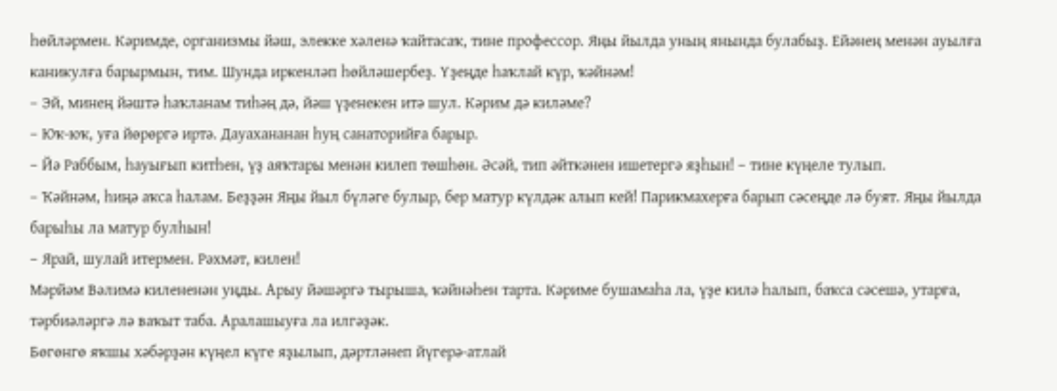һөйләрмен. Кәримде, организмы йәш, элекке хәленә ҡайтасаҡ, тине профессор. Яңы йылда уның янында булабыҙ. Ейәнең менән ауылға каникулға барырмын, тим. Шунда иркенләп һөйләшербеҙ. Үҙеңде һаҡлай күр, ҡәйнәм!
– Эй, минең йәштә һаҡланам тиһәң дә, йәш үҙенекен итә шул. Кәрим дә киләме?
– Юҡ-юҡ, уға йөрөргә иртә. Дауахананан һуң санаторийға барыр.
– Йә Раббым, һауығып китһен, үҙ аяҡтары менән килеп төшһөн. Әсәй, тип әйткәнен ишетергә яҙһын! – тине күңеле тулып.
– Ҡәйнәм, һиңә аҡса һалам. Беҙҙән Яңы йыл бүләге булыр, бер матур күлдәк алып кей! Парикмахерға барып сәсеңде лә буят. Яңы йылда барыһы ла матур булһын!
– Ярай, шулай итермен. Рәхмәт, килен!
Мәрйәм Вәлимә килененән уңды. Арыу йәшәргә тырыша, ҡәйнәһен тарта. Кәриме бушамаһа ла, үҙе килә һалып, баҡса сәсешә, утарға, тәрбиәләргә лә ваҡыт таба. Аралашыуға ла илгәҙәк.
Бөгөнгө яҡшы хәбәрҙән күңел күге яҙылып, дәртләнеп йүгерә-атлай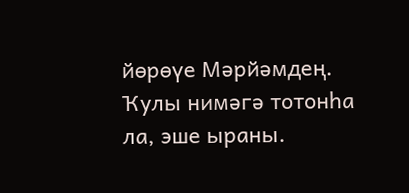йөрөүе Мәрйәмдең. Ҡулы нимәгә тотонһа ла, эше ыраны.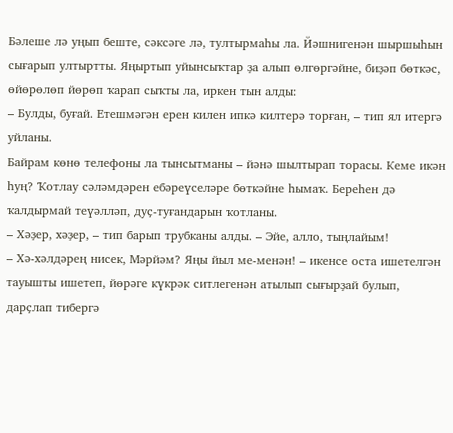Бәлеше лә уңып беште, сәксәге лә, тултырмаһы ла. Йәшнигенән шыршыһын сығарып ултыртты. Яңыртып уйынсыҡтар ҙа алып өлгөргәйне, биҙәп бөткәс, өйөрөлөп йөрөп ҡарап сыҡты ла, иркен тын алды:
– Булды, буғай. Етешмәгән ерен килен ипкә килтерә торған, – тип ял итергә уйланы.
Байрам көнө телефоны ла тынсытманы – йәнә шылтырап торасы. Кеме икән һуң? Ҡотлау сәләмдәрен ебәреүселәре бөткәйне һымаҡ. Береһен дә ҡалдырмай теүәлләп, дуҫ-туғандарын ҡотланы.
– Хәҙер, хәҙер, – тип барып трубканы алды. – Эйе, алло, тыңлайым!
– Хә-хәлдәрең нисек, Мәрйәм? Яңы йыл ме-менән! – икенсе оста ишетелгән тауышты ишетеп, йөрәге күкрәк ситлегенән атылып сығырҙай булып, дарҫлап тибергә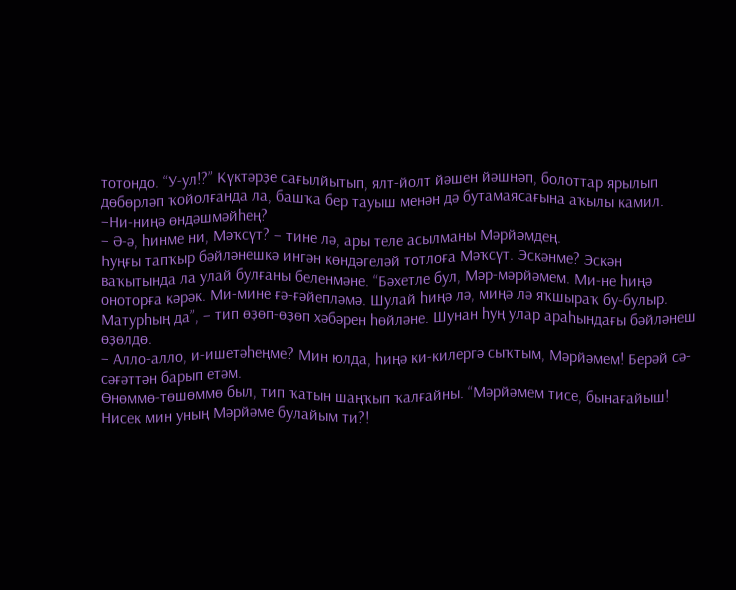тотондо. “У-ул!?” Күктәрҙе сағылйытып, ялт-йолт йәшен йәшнәп, болоттар ярылып дөбөрләп ҡойолғанда ла, башҡа бер тауыш менән дә бутамаясағына аҡылы камил. –Ни-ниңә өндәшмәйһең?
– Ә-ә, һинме ни, Мәҡсүт? – тине лә, ары теле асылманы Мәрйәмдең.
Һуңғы тапҡыр бәйләнешкә ингән көндәгеләй тотлоға Мәҡсүт. Эскәнме? Эскән ваҡытында ла улай булғаны беленмәне. “Бәхетле бул, Мәр-мәрйәмем. Ми-не һиңә оноторға кәрәк. Ми-мине ғә-ғәйепләмә. Шулай һиңә лә, миңә лә яҡшыраҡ бу-булыр. Матурһың да”, – тип өҙөп-өҙөп хәбәрен һөйләне. Шунан һуң улар араһындағы бәйләнеш өҙөлдө.
– Алло-алло, и-ишетәһеңме? Мин юлда, һиңә ки-килергә сыҡтым, Мәрйәмем! Берәй сә-сәғәттән барып етәм.
Өнөммө-төшөммө был, тип ҡатын шаңҡып ҡалғайны. “Мәрйәмем тисе, бынағайыш! Нисек мин уның Мәрйәме булайым ти?!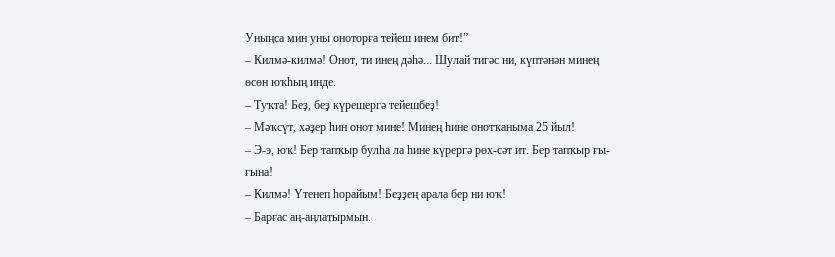Уныңса мин уны оноторға тейеш инем бит!”
– Килмә-килмә! Онот, ти инең дәһә... Шулай тигәс ни, күптәнән минең өсөн юҡһың инде.
– Туҡта! Беҙ, беҙ күрешергә тейешбеҙ!
– Мәҡсүт, хәҙер һин онот мине! Минең һине онотҡаныма 25 йыл!
– Э-э, юҡ! Бер тапҡыр булһа ла һине күрергә рөх-сәт ит. Бер тапҡыр ғы-ғына!
– Килмә! Үтенеп һорайым! Беҙҙең арала бер ни юҡ!
– Барғас аң-аңлатырмын.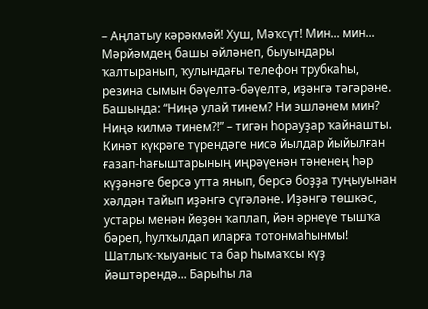– Аңлатыу кәрәкмәй! Хуш, Мәҡсүт! Мин... мин...
Мәрйәмдең башы әйләнеп, быуындары ҡалтыранып, ҡулындағы телефон трубкаһы, резина сымын бәүелтә-бәүелтә, иҙәнгә тәгәрәне. Башында: “Ниңә улай тинем? Ни эшләнем мин? Ниңә килмә тинем?!” – тигән һорауҙар ҡайнашты. Кинәт күкрәге түрендәге нисә йылдар йыйылған ғазап-һағыштарының иңрәүенән тәненең һәр күҙәнәге берсә утта янып, берсә боҙҙа туңыуынан хәлдән тайып иҙәнгә сүгәләне. Иҙәнгә төшкәс, устары менән йөҙөн ҡаплап, йән әрнеүе тышҡа бәреп, һулҡылдап иларға тотонмаһынмы! Шатлыҡ-ҡыуаныс та бар һымаҡсы күҙ йәштәрендә... Барыһы ла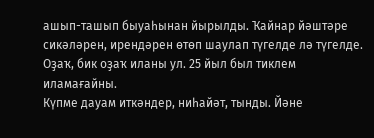ашып-ташып быуаһынан йырылды. Ҡайнар йәштәре сикәләрен, ирендәрен өтөп шаулап түгелде лә түгелде. Оҙаҡ, бик оҙаҡ иланы ул. 25 йыл был тиклем иламағайны.
Күпме дауам иткәндер, ниһайәт, тынды. Йәне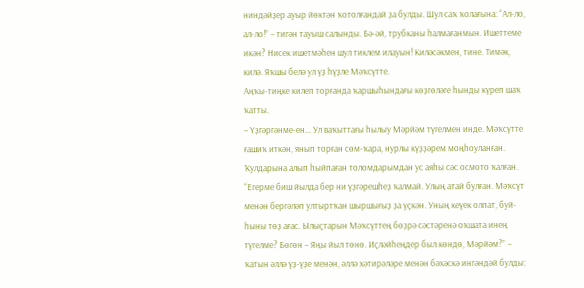ниндәйҙер ауыр йөктән ҡотолғандай ҙа булды. Шул саҡ ҡолағына: “Ал-ло, ал-ло!” – тигән тауыш салынды. Бә-әй, трубканы һалмағанмын. Ишеттеме икән? Нисек ишетмәһен шул тиклем илауын! Киләсәкмен, тине. Тимәк, килә. Яҡшы белә ул үҙ һүҙле Мәҡсүтте.
Аңҡы-тиңке килеп торғанда ҡаршыһындағы көҙгөләге һынды күреп шаҡ ҡатты.
– Үҙгәргәнме-ен... Ул ваҡыттағы һылыу Мәрйәм түгелмен инде. Мәҡсүтте ғашиҡ иткән, янып торған сөм-ҡара, нурлы күҙҙәрем моңһоуланған. Ҡулдарына алып һыйпаған толомдарымдан ус аяһы сәс осмото ҡалған.
“Егерме биш йылда бер ни үҙгәрешһеҙ ҡалмай. Улың атай булған. Мәҡсүт менән бергәләп ултыртҡан шыршығыҙ ҙа үҫкән. Уның кеүек олпат, буй-һыны төҙ ағас. Ылыҫтарын Мәҡсүттең бөҙрә сәстәренә оҡшата инең түгелме? Бөгөн – Яңы йыл төнө. Иҫләйһеңдер был көндө, Мәрйәм?” – ҡатын әллә үҙ-үҙе менән, әллә хәтирәләре менән бәхәскә ингәндәй булды: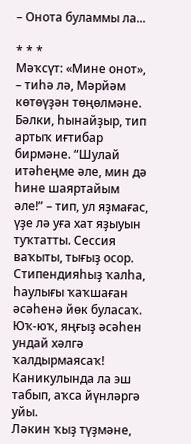– Онота буламмы ла...

* * *
Мәҡсүт: «Мине онот», – тиһә лә, Мәрйәм көтөүҙән төңөлмәне. Бәлки, һынайҙыр, тип артыҡ иғтибар бирмәне. “Шулай итәһеңме әле, мин дә һине шаяртайым әле!” – тип, ул яҙмағас, үҙе лә уға хат яҙыуын туҡтатты. Сессия ваҡыты, тығыҙ осор. Стипендияһыҙ ҡалһа, һаулығы ҡаҡшаған әсәһенә йөк буласаҡ. Юҡ-юҡ, яңғыҙ әсәһен ундай хәлгә ҡалдырмаясаҡ! Каникулында ла эш табып, аҡса йүнләргә уйы.
Ләкин ҡыҙ түҙмәне,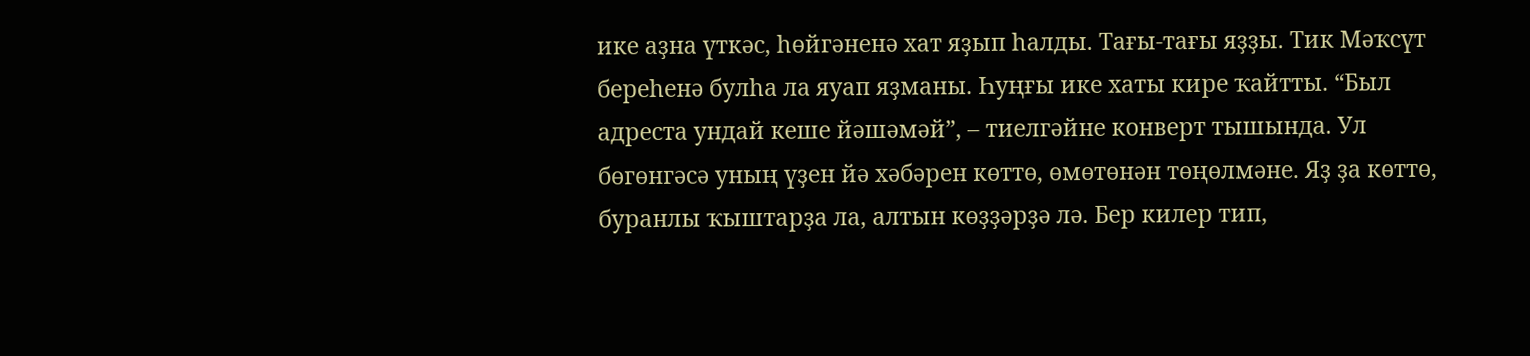ике аҙна үткәс, һөйгәненә хат яҙып һалды. Тағы-тағы яҙҙы. Тик Мәҡсүт береһенә булһа ла яуап яҙманы. Һуңғы ике хаты кире ҡайтты. “Был адреста ундай кеше йәшәмәй”, – тиелгәйне конверт тышында. Ул бөгөнгәсә уның үҙен йә хәбәрен көттө, өмөтөнән төңөлмәне. Яҙ ҙа көттө, буранлы ҡыштарҙа ла, алтын көҙҙәрҙә лә. Бер килер тип,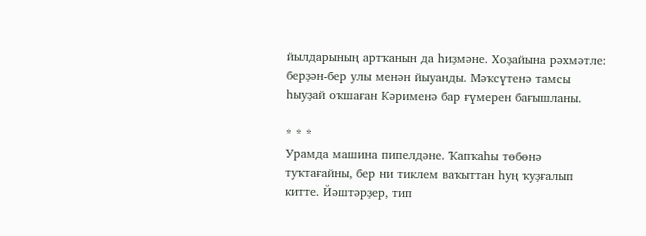йылдарының артҡанын да һиҙмәне. Хоҙайына рәхмәтле: берҙән-бер улы менән йыуанды. Мәҡсүтенә тамсы һыуҙай оҡшаған Кәрименә бар ғүмерен бағышланы.

* * *
Урамда машина пипелдәне. Ҡапҡаһы төбөнә туҡтағайны, бер ни тиклем ваҡыттан һуң ҡуҙғалып китте. Йәштәрҙер, тип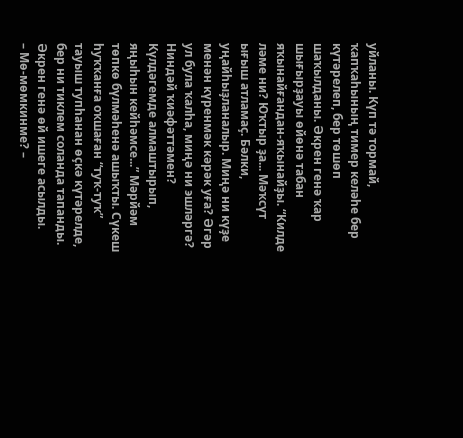уйланы. Күп тә тормай, ҡапҡаһының тимер келәһе бер күтәрелеп, бер төшөп шаҡылданы. Әкрен генә ҡар шығырҙауы өйөнә табан яҡынайғандан-яҡынайҙы. “Килде ләме ни? Юҡтыр ҙа... Мәҡсүт ығыш атламаҫ. Бәлки, уңайһыҙланалыр. Миңә ни күҙе менән күренмәк кәрәк уға? Әгәр ул була ҡалһа, миңә ни эшләргә? Ниндәй ҡиәфәттәмен? Күлдәгемде алмаштырып, яңыһын кейһәмсе...” Мәрйәм төпкө бүлмәһенә ашыҡты. Сүкеш һуҡҡанға оҡшаған “туҡ-туҡ” тауыш тупһанан өҫкә күтәрелде, бер ни тиклем соланда тапанды. Әкрен генә өй ишеге асылды.
– Мө-мөмкинме? –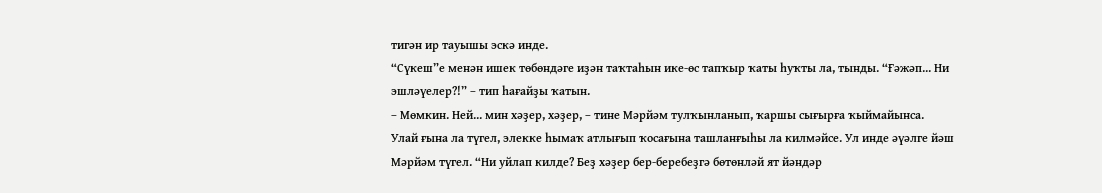тигән ир тауышы эскә инде.
“Сүкеш”е менән ишек төбөндәге иҙән таҡтаһын ике-өс тапҡыр ҡаты һуҡты ла, тынды. “Ғәжәп... Ни эшләүелер?!” – тип һағайҙы ҡатын.
– Мөмкин. Ней... мин хәҙер, хәҙер, – тине Мәрйәм тулҡынланып, ҡаршы сығырға ҡыймайынса.
Улай ғына ла түгел, элекке һымаҡ атлығып ҡосағына ташланғыһы ла килмәйсе. Ул инде әүәлге йәш Мәрйәм түгел. “Ни уйлап килде? Беҙ хәҙер бер-беребеҙгә бөтөнләй ят йәндәр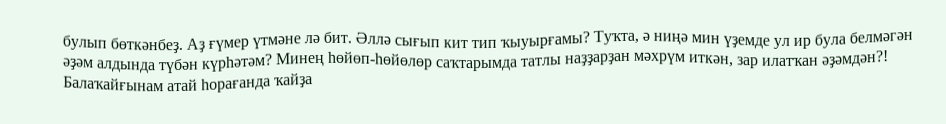булып бөткәнбеҙ. Аҙ ғүмер үтмәне лә бит. Әллә сығып кит тип ҡыуырғамы? Туҡта, ә ниңә мин үҙемде ул ир була белмәгән әҙәм алдында түбән күрһәтәм? Минең һөйөп-һөйөлөр саҡтарымда татлы наҙҙарҙан мәхрүм иткән, зар илатҡан әҙәмдән?! Балаҡайғынам атай һорағанда ҡайҙа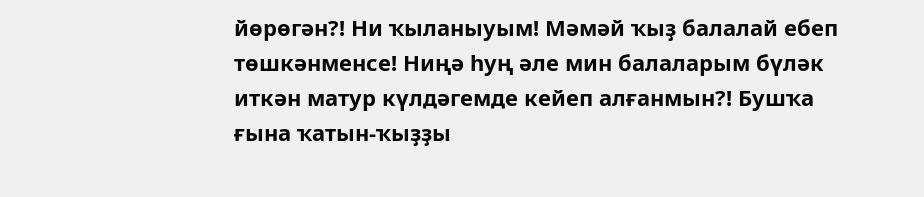йөрөгән?! Ни ҡыланыуым! Мәмәй ҡыҙ балалай ебеп төшкәнменсе! Ниңә һуң әле мин балаларым бүләк иткән матур күлдәгемде кейеп алғанмын?! Бушҡа ғына ҡатын-ҡыҙҙы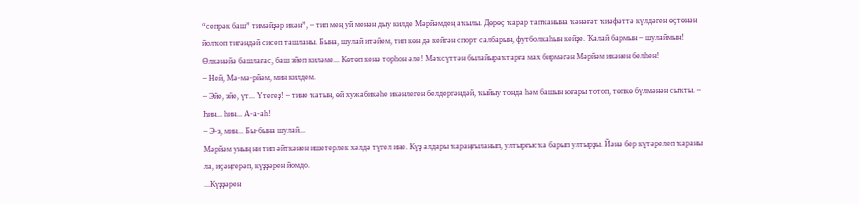“сепрәк баш” тимәйҙәр икән”, – тип мең уй менән дыу килде Мәрйәмдең аҡылы. Дөрөҫ ҡарар тапҡанына ҡәнәғәт ҡиәфәттә күлдәген өҫтөнән йолҡоп тигәндәй сисеп ташланы. Бына, шулай итәйем, тип көн дә кейгән спорт салбарын, футболкаһын кейҙе. Ҡалай бармын – шулаймын! Өлкәнәйә башлағас, баш эйеп киләме... Көтөп кенә торһон әле! Мәҡсүттән былайыраҡтарға мах бирмәгән Мәрйәм икәнен белһен!
– Ней, Мә-мә-рйәм, мин килдем.
– Эйе, эйе, үт... Үтегеҙ! – тине ҡатын, өй хужабикәһе икәнлеген белдергәндәй, ҡыйыу тонда һәм башын юғары тотоп, төпкө бүлмәнән сыҡты. – Һин... һин... А-а-аһ!
– Э-э, мин... Бы-бына шулай...
Мәрйәм уның ни тип әйткәнен ишетерлек хәлдә түгел ине. Күҙ алдары ҡараңғыланып, ултырғысҡа барып ултырҙы. Йәнә бер күтәрелеп ҡараны ла, иҫәңгерәп, күҙҙәрен йомдо.
...Күҙҙәрен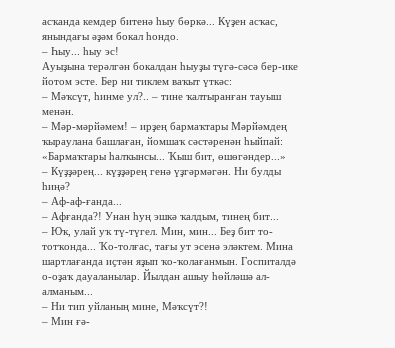асҡанда кемдер битенә һыу бөркә... Күҙен асҡас, янындағы әҙәм бокал һондо.
– Һыу... һыу эс!
Ауыҙына терәлгән бокалдан һыуҙы түгә-сәсә бер-ике йотом эсте. Бер ни тиклем ваҡыт үткәс:
– Мәҡсүт, һинме ул?.. – тине ҡалтыранған тауыш менән.
– Мәр-мәрйәмем! – ирҙең бармаҡтары Мәрйәмдең ҡыраулана башлаған, йомшаҡ сәстәренән һыйпай: «Бармаҡтары һалҡынсы... Ҡыш бит, өшөгәндер...»
– Күҙҙәрең... күҙҙәрең генә үҙгәрмәгән. Ни булды һиңә?
– Аф-аф-ғанда...
– Афғанда?! Унан һуң эшкә ҡалдым, тинең бит...
– Юҡ, улай уҡ тү-түгел. Мин, мин... Беҙ бит то-тотҡонда... Ҡо-толғас, тағы ут эсенә эләктем. Мина шартлағанда иҫтән яҙып ҡо-ҡолағанмын. Госпиталдә о-оҙаҡ дауаланылар. Йылдан ашыу һөйләшә ал-алманым...
– Ни тип уйланың мине, Мәҡсүт?!
– Мин ғә-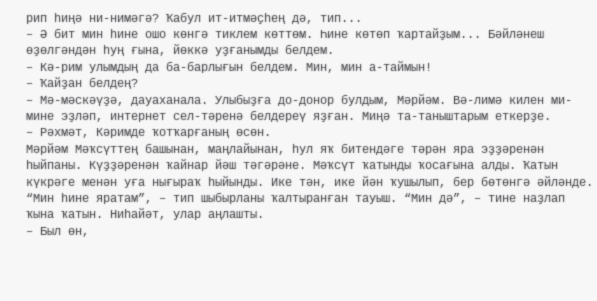рип һиңә ни-нимәгә? Ҡабул ит-итмәҫһең дә, тип...
– Ә бит мин һине ошо көнгә тиклем көттөм. Һине көтөп ҡартайҙым... Бәйләнеш өҙөлгәндән һуң ғына, йөккә уҙғанымды белдем.
– Кә-рим улымдың да ба-барлығын белдем. Мин, мин а-таймын!
– Ҡайҙан белдең?
– Мә-мәскәүҙә, дауаханала. Улыбыҙға до-донор булдым, Мәрйәм. Вә-лимә килен ми-мине эҙләп, интернет сел-тәренә белдереү яҙған. Миңә та-таныштарым еткерҙе.
– Рәхмәт, Кәримде ҡотҡарғаның өсөн.
Мәрйәм Мәҡсүттең башынан, маңлайынан, һул яҡ битендәге тәрән яра эҙҙәренән һыйпаны. Күҙҙәренән ҡайнар йәш тәгәрәне. Мәҡсүт ҡатынды ҡосағына алды. Ҡатын күкрәге менән уға нығыраҡ һыйынды. Ике тән, ике йән ҡушылып, бер бөтөнгә әйләнде. “Мин һине яратам”, – тип шыбырланы ҡалтыранған тауыш. “Мин дә”, – тине наҙлап ҡына ҡатын. Ниһайәт, улар аңлашты.
– Был өн,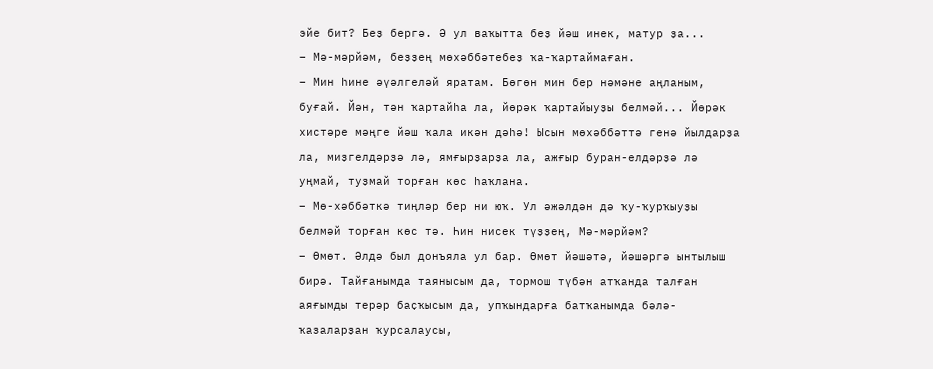эйе бит? Беҙ бергә. Ә ул ваҡытта беҙ йәш инек, матур ҙа...
– Мә-мәрйәм, беҙҙең мөхәббәтебеҙ ҡа-ҡартаймаған.
– Мин һине әүәлгеләй яратам. Бөгөн мин бер нәмәне аңланым, буғай. Йән, тән ҡартайһа ла, йөрәк ҡартайыуҙы белмәй... Йөрәк хистәре мәңге йәш ҡала икән дәһә! Ысын мөхәббәттә генә йылдарҙа ла, миҙгелдәрҙә лә, ямғырҙарҙа ла, ажғыр буран-елдәрҙә лә уңмай, туҙмай торған көс һаҡлана.
– Мө-хәббәткә тиңләр бер ни юҡ. Ул әжәлдән дә ҡу-ҡурҡыуҙы белмәй торған көс тә. Һин нисек түҙҙең, Мә-мәрйәм?
– Өмөт. Әлдә был донъяла ул бар. Өмөт йәшәтә, йәшәргә ынтылыш бирә. Тайғанымда таянысым да, тормош түбән атҡанда талған аяғымды терәр баҫҡысым да, упҡындарға батҡанымда бәлә-ҡазаларҙан ҡурсалаусы,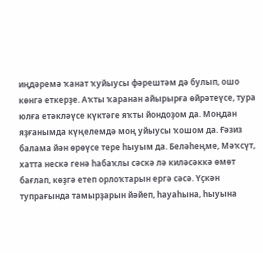иңдәремә ҡанат ҡуйыусы фәрештәм дә булып, ошо көнгә еткерҙе. Аҡты ҡаранан айырырға өйрәтеүсе, тура юлға етәкләүсе күктәге яҡты йондоҙом да. Моңдан яҙғанымда күңелемдә моң уйыусы ҡошом да. Ғәзиз балама йән өрөүсе тере һыуым да. Беләһеңме, Мәҡсүт, хатта нескә генә һабаҡлы сәскә лә киләсәккә өмөт бағлап, көҙгә етеп орлоҡтарын ергә сәсә. Үҫкән тупрағында тамырҙарын йәйеп, һауаһына, һыуына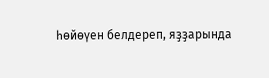һөйөүен белдереп, яҙҙарында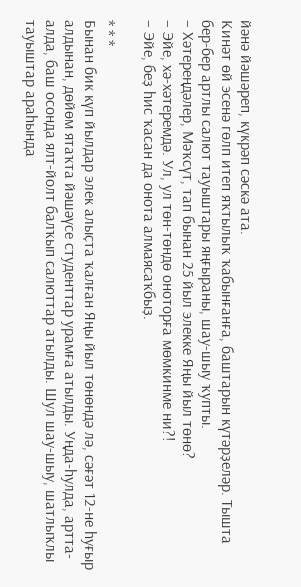йәнә йәшәреп, күкрәп сәскә ата.
Кинәт өй эсенә гөлп итеп яҡтылыҡ ҡабынғанға, баштарын күтәрҙеләр. Тышта бер-бер артлы салют тауыштары яңғыраны, шау-шыу ҡупты.
– Хәтереңдәлер, Мәҡсүт, тап бынан 25 йыл элекке Яңы йыл төнө?
– Эйе, хә-хәтеремдә. Ул, ул төн-төндө оноторға мөмкинме ни?!
– Эйе, беҙ һис ҡасан да онота алмаясаҡбыҙ.

* * *
Бынан бик күп йылдар элек алыҫта ҡалған Яңы йыл төнөндә лә, сәғәт 12-не һуғыр алдынан, дөйөм ятаҡта йәшәүсе студенттар урамға атылды. Уңда-һулда, артта-алда, баш осонда ялт-йолт балҡып салюттар атылды. Шул шау-шыу, шатлыҡлы тауыштар араһында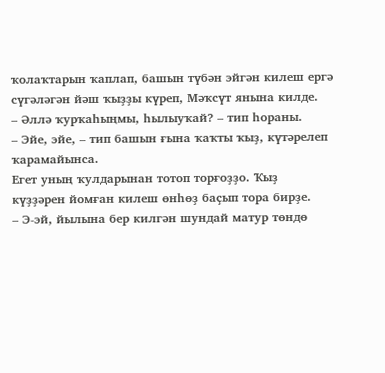ҡолаҡтарын ҡаплап, башын түбән эйгән килеш ергә сүгәләгән йәш ҡыҙҙы күреп, Мәҡсүт янына килде.
– Әллә ҡурҡаһыңмы, һылыуҡай? – тип һораны.
– Эйе, эйе, – тип башын ғына ҡаҡты ҡыҙ, күтәрелеп ҡарамайынса.
Егет уның ҡулдарынан тотоп торғоҙҙо. Ҡыҙ күҙҙәрен йомған килеш өнһөҙ баҫып тора бирҙе.
– Э-эй, йылына бер килгән шундай матур төндө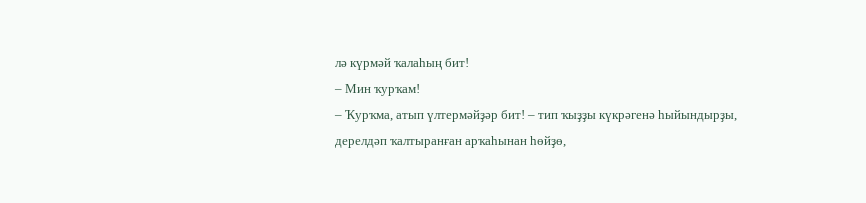лә күрмәй ҡалаһың бит!
– Мин ҡурҡам!
– Ҡурҡма, атып үлтермәйҙәр бит! – тип ҡыҙҙы күкрәгенә һыйындырҙы, дерелдәп ҡалтыранған арҡаһынан һөйҙө,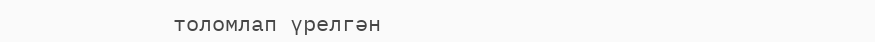толомлап үрелгән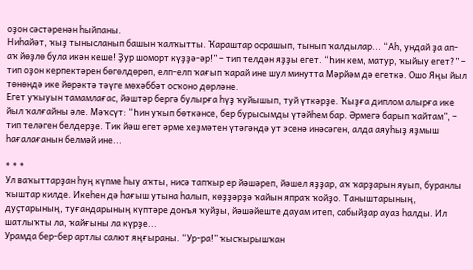оҙон сәстәренән һыйпаны.
Ниһайәт, ҡыҙ тынысланып башын ҡалҡытты. Ҡараштар осрашып, тынып ҡалдылар... “Аһ, ундай ҙа ап-аҡ йөҙлө була икән кеше! Ҙур шоморт күҙҙә-әр!” – тип телдән яҙҙы егет. “Һин кем, матур, ҡыйыу егет?” – тип оҙон керпектәрен бөгөлдөрөп, елп-елп ҡағып ҡарай ине шул минутта Мәрйәм дә егеткә. Ошо Яңы йыл төнөндә ике йөрәктә тәүге мөхәббәт осҡоно дөрләне.
Егет уҡыуын тамамлағас, йәштәр бергә булырға һүҙ ҡуйышып, туй үткәрҙе. Ҡыҙға диплом алырға ике йыл ҡалғайны әле. Мәҡсүт: “Һин уҡып бөткәнсе, бер бурысымды үтәйһем бар. Әрмегә барып ҡайтам”, – тип теләген белдерҙе. Тик йәш егет әрме хеҙмәтен үтәгәндә ут эсенә инәсәген, алда аяуһыҙ яҙмыш һағалағанын белмәй ине...

* * *
Ул ваҡыттарҙан һуң күпме һыу аҡты, нисә тапҡыр ер йәшәреп, йәшел яҙҙар, аҡ ҡарҙарын яуып, буранлы ҡыштар килде. Икеһен дә һағыш утына һалып, көҙҙәрҙә ҡайын япраҡ ҡойҙо. Таныштарының, дуҫтарының, туғандарының күптәре донъя ҡуйҙы, йәшәйеште дауам итеп, сабыйҙар ауаз һалды. Ил шатлыҡты ла, ҡайғыны ла күрҙе...
Урамда бер-бер артлы салют яңғыраны. “Ур-ра!” ҡысҡырышҡан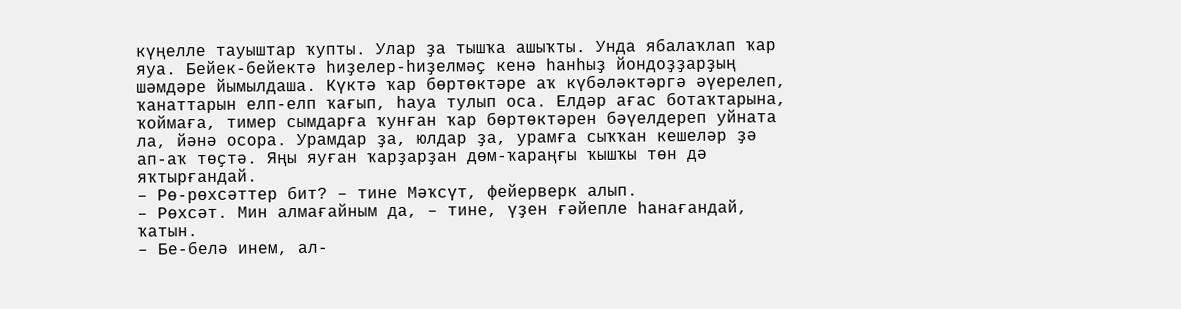күңелле тауыштар ҡупты. Улар ҙа тышҡа ашыҡты. Унда ябалаҡлап ҡар яуа. Бейек-бейектә һиҙелер-һиҙелмәҫ кенә һанһыҙ йондоҙҙарҙың шәмдәре йымылдаша. Күктә ҡар бөртөктәре аҡ күбәләктәргә әүерелеп, ҡанаттарын елп-елп ҡағып, һауа тулып оса. Елдәр ағас ботаҡтарына, ҡоймаға, тимер сымдарға ҡунған ҡар бөртөктәрен бәүелдереп уйната ла, йәнә осора. Урамдар ҙа, юлдар ҙа, урамға сыҡҡан кешеләр ҙә ап-аҡ төҫтә. Яңы яуған ҡарҙарҙан дөм-ҡараңғы ҡышҡы төн дә яҡтырғандай.
– Рө-рөхсәттер бит? – тине Мәҡсүт, фейерверк алып.
– Рөхсәт. Мин алмағайным да, – тине, үҙен ғәйепле һанағандай, ҡатын.
– Бе-белә инем, ал-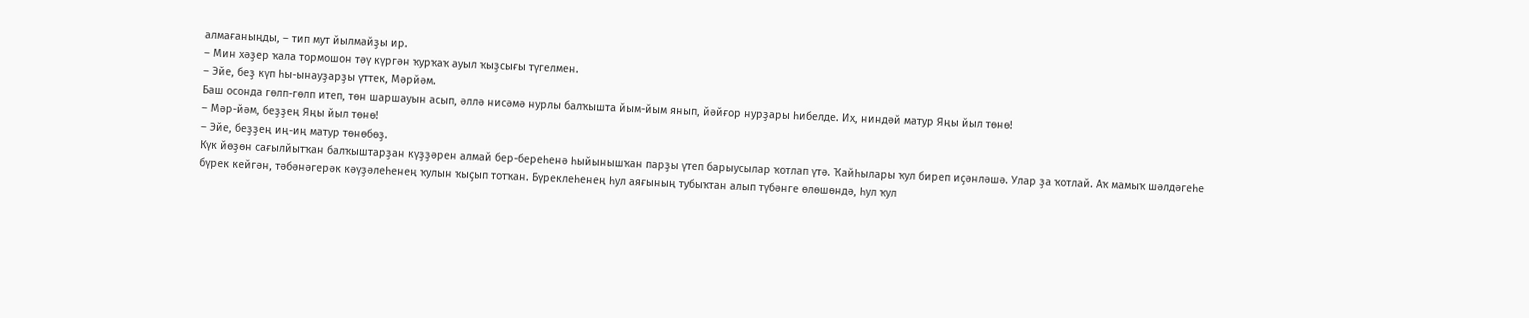алмағаныңды, – тип мут йылмайҙы ир.
– Мин хәҙер ҡала тормошон тәү күргән ҡурҡаҡ ауыл ҡыҙсығы түгелмен.
– Эйе, беҙ күп һы-ынауҙарҙы үттек, Мәрйәм.
Баш осонда гөлп-гөлп итеп, төн шаршауын асып, әллә нисәмә нурлы балҡышта йым-йым янып, йәйғор нурҙары һибелде. Их, ниндәй матур Яңы йыл төнө!
– Мәр-йәм, беҙҙең Яңы йыл төнө!
– Эйе, беҙҙең иң-иң матур төнөбөҙ.
Күк йөҙөн сағылйытҡан балҡыштарҙан күҙҙәрен алмай бер-береһенә һыйынышҡан парҙы үтеп барыусылар ҡотлап үтә. Ҡайһылары ҡул биреп иҫәнләшә. Улар ҙа ҡотлай. Аҡ мамыҡ шәлдәгеһе бүрек кейгән, тәбәнәгерәк кәүҙәлеһенең ҡулын ҡыҫып тотҡан. Бүреклеһенең һул аяғының тубыҡтан алып түбәнге өлөшөндә, һул ҡул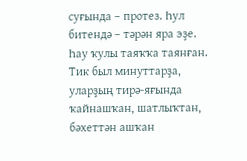суғында – протез. Һул битендә – тәрән яра эҙе. Һау ҡулы таяҡҡа таянған. Тик был минуттарҙа, уларҙың тирә-яғында ҡайнашҡан, шатлыҡтан, бәхеттән ашҡан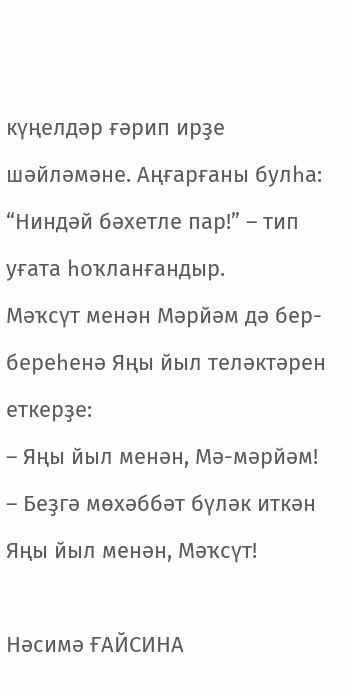күңелдәр ғәрип ирҙе шәйләмәне. Аңғарғаны булһа: “Ниндәй бәхетле пар!” – тип уғата һоҡланғандыр.
Мәҡсүт менән Мәрйәм дә бер-береһенә Яңы йыл теләктәрен еткерҙе:
– Яңы йыл менән, Мә-мәрйәм!
– Беҙгә мөхәббәт бүләк иткән Яңы йыл менән, Мәҡсүт!

Нәсимә ҒАЙСИНА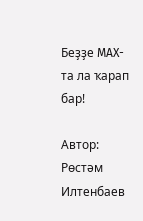Беҙҙе MAX-та ла ҡарап бар!

Автор: Рөстәм Илтенбаев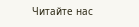Читайте нас